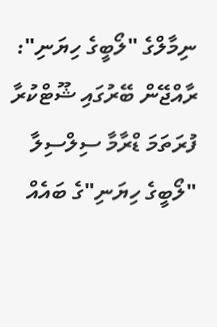ނިމާލްގެ "ލޯބީގެ ހިޔަނި": ރާއްޖޭން ބޭރުގައި ޝޫޓްކުރާ ފުރަތަމަ ޑްރާމާ ސިލްސިލާ
"ލޯބީގެ ހިޔަނި"ގެ ބައެއް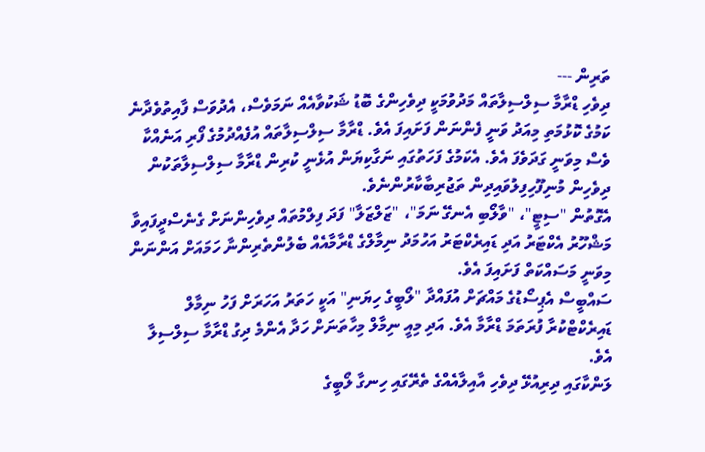ތަރިން ---
ދިވެހި ޑްރާމާ ސިލްސިލާތައް މަދުވުމަކީ ދިވެހިންގެ ބޮޑު ޝަކުވާއެއް ނަމަވެސް، އެދުވަސް ފާއިތުވެދާނެ ކަމުގެ ކޮޅުމަތި މިއަދު ވަނީ ފެންނަން ފަށައިފަ އެވެ. ޑްރާމާ ސިލްސިލާތައް އުފެއްދުމުގެ ފޯރި އަނެއްކާ ވެސް މިވަނީ ގަދަވެފަ އެވެ. އެކަމުގެ ފަހަތުގައި ނަގާކިޔަން އުޅެނީ ކުރިން ޑްރާމާ ސިލްސިލާތަކުން ދިވެހިން މުނިފޫހިފިލުވައިދިން ތަޖުރިބާކާރުންނެވެ.
އެގޮތުން "ސިޓީ"، "ވާލޯބި އެނގޭ ނަމަ"، "ޒަލްޒަލާ" ފަދަ ފިލްމުތައް ދިވެހިންނަށް ގެނެސްދީފައިވާ މަޝްހޫރު އެކްޓަރު އަދި ޑައިރެކްޓަރު އަހުމަދު ނިމާލްގެ ޑްރާމާއެއް ބެލުންތެރިންނާ ހަމައަށް އަންނަން މިވަނީ މަސައްކަތް ފަށައިފަ އެވެ.
ސައްބީސް އެޕިސޯޑުގެ މައްޗަށް އުފައްދާ "ލޯބީގެ ހިޔަނި" އަކީ ހަތަރު އަހަރަށް ފަހު ނިމާލް ޑައިރެކްޓްކުރާ ފުރަތަމަ ޑްރާމާ އެވެ. އަދި މިއީ ނިމާލް މިހާތަނަށް ހަދާ އެންމެ ދިގު ޑްރާމާ ސިލްސިލާ އެވެ.
ލަންކާގައި ދިރިއުޅޭ ދިވެހި އާއިލާއެއްގެ ތެރޭގައި ހިނގާ ލޯބީގެ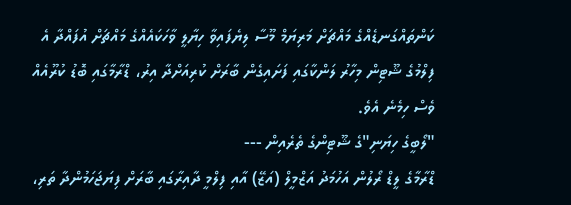ކަންތައްގަނޑެއްގެ މައްޗަށް މަރިޔަމް މޫސާ ލިޔެފައިވާ ހިޔާލީ ވާހަކައެއްގެ މައްޗަށް އުފައްދާ އެ ފިލްމުގެ ޝޫޓިން މިހާރު ލަންކާގައި ފަށައިގެން ބާރަށް ކުރިއަށްދާ އިރު، ޑްރާމާގައި ބޮޑު ކުރޫއެއް ވެސް ހިމެނެ އެވެ.
"ލޯބީގެ ހިޔަނި"ގެ ޝޫޓިންގެ ތެރެއިން ---
ޑްރާމާގެ ލީޑް ރޯލުން އަހުމަދު އަޒްމީލް (އަޒޭ) އާއި ފިލްމީ ދާއިރާގައި ބާރަށް ފިޔަޖަހަމުންދާ ތަރި،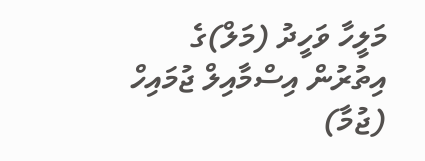މަލީހާ ވަހީދު (މަލް)ގެ އިތުރުން އިސްމާއިލް ޖުމައިހް (ޖުމާ)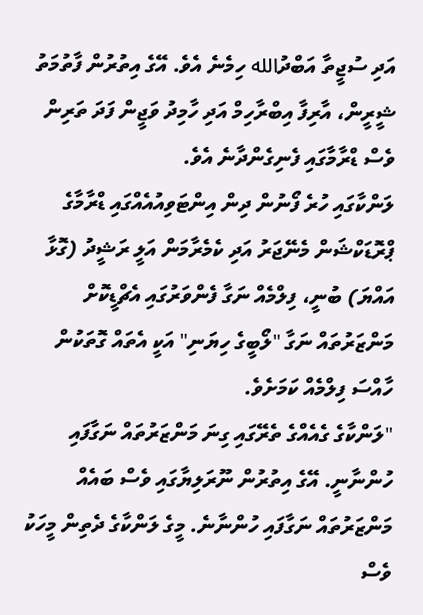އަދި ސުޖީތާ އަބްދުالله ހިމެނެ އެވެ. އޭގެ އިތުރުން ފާތުމަތު ޝީރީން، އާރިފާ އިބްރާހިމް އަދި ހާމިދު ވަޖީން ފަދަ ތަރިން ވެސް ޑްރާމާގައި ފެނިގެންދާނެ އެވެ.
ލަންކާގައި ހުރެ ފޯނުން ދިން އިންޓަވިއުއެއްގައި ޑްރާމާގެ ޕްރޮޑަކްޝަން މެނޭޖަރު އަދި ކެމެރާމަން އަލީ ރަޝީދު (ގޮޅާ އައްޔަ) ބުނީ، ފިލްމެއް ނަގާ ފެންވަރުގައި އެޗްޑީކޮށް މަންޒަރުތައް ނަގާ "ލޯބީގެ ހިޔަނި" އަކީ އެތައް ގޮތަކުން ހާއްސަ ފިލްމެއް ކަމަށެވެ.
"ލަންކާގެ ގެއެއްގެ ތެރޭގައި ގިނަ މަންޒަރުތައް ނަގާފައި ހުންނާނީ. އޭގެ އިތުރުން ނޫރަލިޔާގައި ވެސް ބައެއް މަންޒަރުތައް ނަގާފައި ހުންނާނެ. މީގެ ލަންކާގެ ދެތިން މީހަކު ވެސް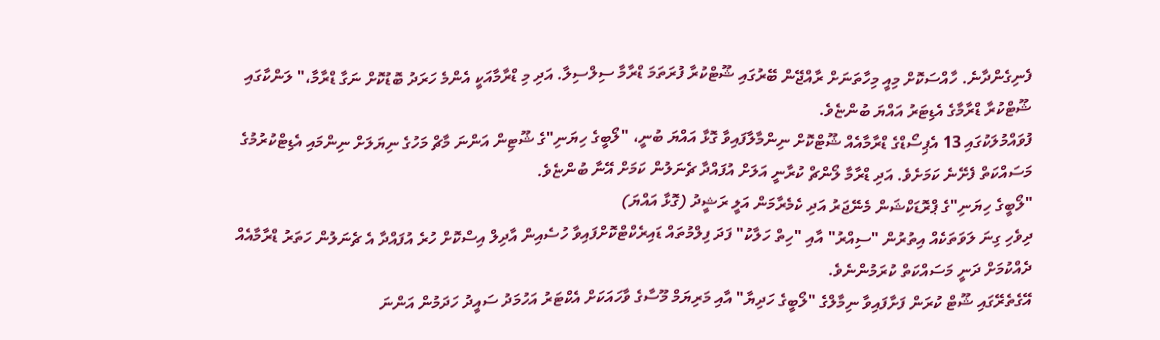ފެނިގެންދާނެ. ހާއްސަކޮށް މިއީ މިހާތަނަށް ރާއްޖޭން ބޭރުގައި ޝޫޓްކުރާ ފުރަތަމަ ޑްރާމާ ސިލްސިލާ. އަދި މި ޑްރާމާއަކީ އެންމެ ހަރަދު ބޮޑުކޮށް ނަގާ ޑްރާމާ،" ލަންކާގައި ޝޫޓްކުރާ ޑްރާމާގެ އެޑިޓަރު އައްޔަ ބުންޏެވެ.
ފުވައްމުލަކުގައި 13 އެޕިސޯޑްގެ ޑްރާމާއެއް ޝޫޓްކޮށް ނިންމާލާފައިވާ ގޮޅާ އައްޔަ ބުނީ، "ލޯބީގެ ހިޔަނި"ގެ ޝޫޓިން އަންނަ މާޗް މަހުގެ ނިޔަލަށް ނިންމައި އެޑިޓްކުރުމުގެ މަސައްކަތް ފެށޭނެ ކަމަށެވެ. އަދި ޑްރާމާ ލޯންޗް ކުރާނީ އަލަށް އުފައްދާ ޗެނަލުން ކަމަށް އޭނާ ބުންޏެވެ.
"ލޯބީގެ ހިޔަނި"ގެ ޕްރޮޑަކްޝަން މެނޭޖަރު އަދި ކެމެރާމަން އަލީ ރަޝީދު (ގޮޅާ އައްޔަ)
ދިވެހި ގިނަ ލަވަތަކެއް އިތުރުން "ސިއްރު" އާއި "ހިތް ހަލާކު" ފަދަ ފިލްމުތައް ޑައިރެކްޓްކޮށްފައިވާ ހުސެއިން އާދިލް އިސްކޮށް ހުރެ އުފައްދާ އެ ޗެނަލުން ހަތަރު ޑްރާމާއެއް ދެއްކުމަށް ދަނީ މަސައްކަތް ކުރަމުންނެވެ.
އޭގެތެރޭގައި ޝޫޓް ކުރަން ފަށާފައިވާ ނިމާލްގެ "ލޯބީގެ ހަދިޔާ" އާއި މަރިޔަމް މޫސާގެ ވާހައަކަށް އެކްޓަރު އަހުމަދު ސައީދު ހަދަމުން އަންނަ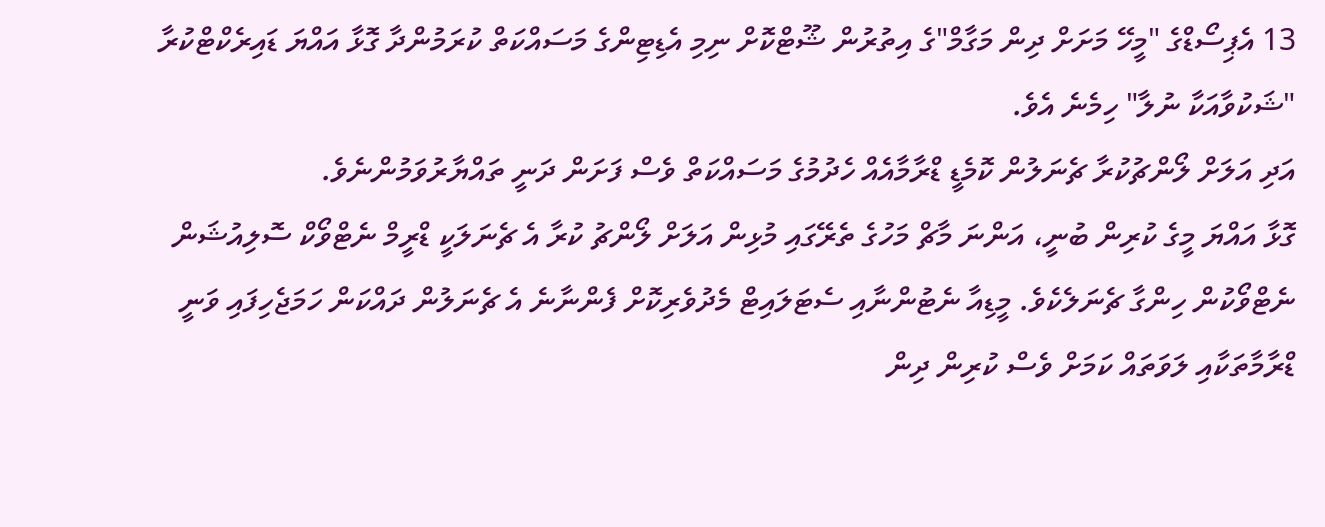13 އެޕިސޯޑްގެ "މީހޭ މަށަށް ދިން މަގާމް"ގެ އިތުރުން ޝޫޓްކޮށް ނިމި އެޑިޓިންގެ މަސައްކަތް ކުރަމުންދާ ގޮޅާ އައްޔަ ޑައިރެކްޓްކުރާ "ޝަކުވާއަކާ ނުލާ" ހިމެނެ އެވެ.
އަދި އަލަށް ލޯންޗުކުރާ ޗެނަލުން ކޮމެޑީ ޑްރާމާއެއް ހެދުމުގެ މަސައްކަތް ވެސް ފަށަން ދަނީ ތައްޔާރުވަމުންނެވެ.
ގޮޅާ އައްޔަ މީގެ ކުރިން ބުނީ، އަންނަ މާޗް މަހުގެ ތެރޭގައި މުޅިން އަލަށް ލޯންޗު ކުރާ އެ ޗެނަލަކީ ޑްރީމް ނެޓްވޯކް ސޮލިއުޝަން ނެޓްވޯކުން ހިންގާ ޗެނަލެކެވެ. މީޑިއާ ނެޓުންނާއި ސެޓަލައިޓް މެދުވެރިކޮށް ފެންނާނެ އެ ޗެނަލުން ދައްކަން ހަމަޖެހިފައި ވަނީ ޑްރާމާތަކާއި ލަވަތައް ކަމަށް ވެސް ކުރިން ދިން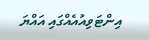އިންޓަވިއުއެއްގައި އައްޔަ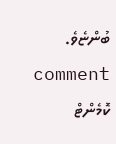ބުންޏެވެ.
comment ކޮމެންޓް